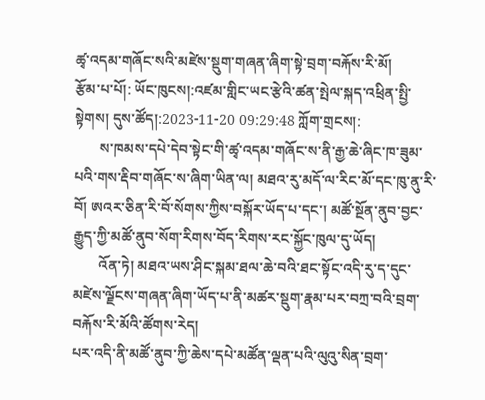ཚྭ་འདམ་གཞོང་སའི་མཛེས་སྡུག་གཞན་ཞིག་སྟེ་བྲག་བརྐོས་རི་མོ།
རྩོམ་པ་པོ།: ཡོང་ཁུངས།:འཛམ་གླིང་ཡང་རྩེའི་ཚན་སྤེལ་སྐད་འཕྲིན་སྤྱི་སྟེགས། དུས་ཚོད།:2023-11-20 09:29:48 ཀློག་གྲངས།:
       ས་ཁམས་དཔེ་དེབ་སྟེང་གི་ཚྭ་འདམ་གཞོང་ས་ནི་རྒྱ་ཆེ་ཞིང་ཁ་ཟུམ་པའི་གས་རྡིབ་གཞོང་ས་ཞིག་ཡིན་ལ། མཐའ་རུ་མདོ་ལ་རིང་མོ་དང་ཁུ་ནུ་རི་བོ། ཨའར་ཅིན་རི་བོ་སོགས་ཀྱིས་བསྐོར་ཡོད་པ་དང་། མཚོ་སྔོན་ནུབ་བྱང་རྒྱུད་ཀྱི་མཚོ་ནུབ་སོག་རིགས་བོད་རིགས་རང་སྐྱོང་ཁུལ་དུ་ཡོད།
       འོན་ཏེ། མཐའ་ཡས་ཤིང་སྐམ་ཐལ་ཆེ་བའི་ཐང་སྟོང་འདི་རུ་ད་དུང་མཛེས་ལྗོངས་གཞན་ཞིག་ཡོད་པ་ནི་མཚར་སྡུག་རྣམ་པར་བཀྲ་བའི་བྲག་བརྐོས་རི་མོའི་ཚོགས་རེད།
པར་འདི་ནི་མཚོ་ནུབ་ཀྱི་ཆེས་དཔེ་མཚོན་ལྡན་པའི་ལུའུ་སིན་བྲག་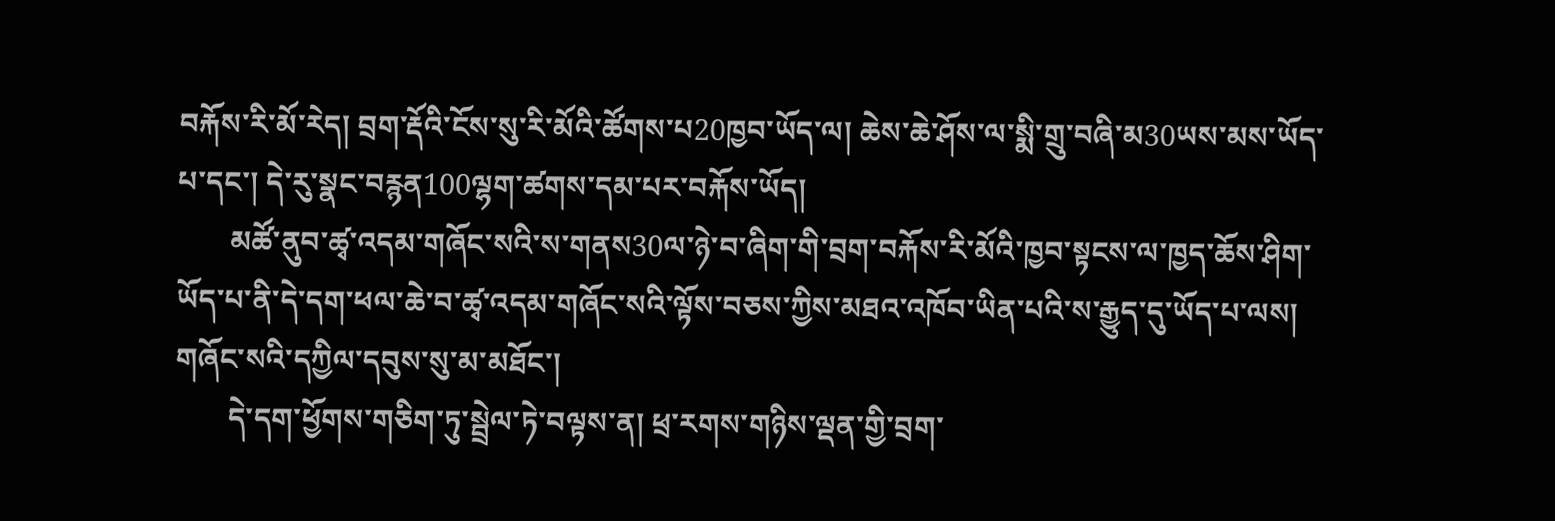བརྐོས་རི་མོ་རེད། བྲག་རྡོའི་ངོས་སུ་རི་མོའི་ཚོགས་པ20ཁྱབ་ཡོད་ལ། ཆེས་ཆེ་ཤོས་ལ་སྨི་གྲུ་བཞི་མ30ཡས་མས་ཡོད་པ་དང་། དེ་རུ་སྣང་བརྙན100ལྷག་ཚགས་དམ་པར་བརྐོས་ཡོད།
       མཚོ་ནུབ་ཚྭ་འདམ་གཞོང་སའི་ས་གནས30ལ་ཉེ་བ་ཞིག་གི་བྲག་བརྐོས་རི་མོའི་ཁྱབ་སྟངས་ལ་ཁྱད་ཆོས་ཤིག་ཡོད་པ་ནི་དེ་དག་ཕལ་ཆེ་བ་ཚྭ་འདམ་གཞོང་སའི་ལྟོས་བཅས་ཀྱིས་མཐའ་འཁོབ་ཡིན་པའི་ས་རྒྱུད་དུ་ཡོད་པ་ལས། གཞོང་སའི་དཀྱིལ་དབུས་སུ་མ་མཐོང་།
       དེ་དག་ཕྱོགས་གཅིག་ཏུ་སྦྲེལ་ཏེ་བལྟས་ན། ཕྲ་རགས་གཉིས་ལྡན་གྱི་བྲག་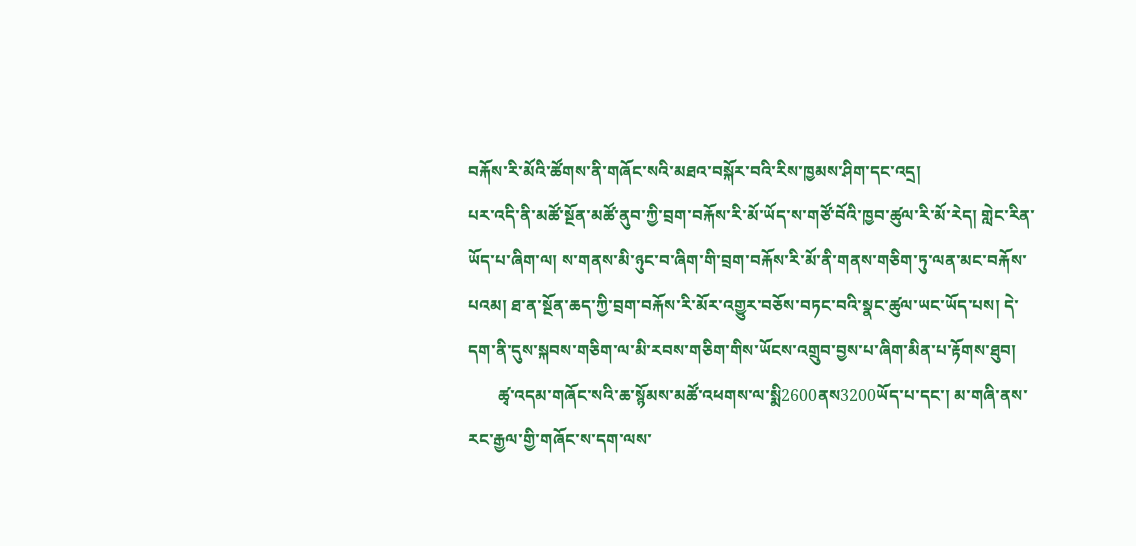བརྐོས་རི་མོའི་ཚོགས་ནི་གཞོང་སའི་མཐའ་བསྐོར་བའི་རིས་ཁྱམས་ཤིག་དང་འདྲ།
པར་འདི་ནི་མཚོ་སྔོན་མཚོ་ནུབ་ཀྱི་བྲག་བརྐོས་རི་མོ་ཡོད་ས་གཙོ་བོའི་ཁྱབ་ཚུལ་རི་མོ་རེད། གླེང་རིན་ཡོད་པ་ཞིག་ལ། ས་གནས་མི་ཉུང་བ་ཞིག་གི་བྲག་བརྐོས་རི་མོ་ནི་གནས་གཅིག་ཏུ་ལན་མང་བརྐོས་པའམ། ཐ་ན་སྔོན་ཆད་ཀྱི་བྲག་བརྐོས་རི་མོར་འགྱུར་བཅོས་བཏང་བའི་སྣང་ཚུལ་ཡང་ཡོད་པས། དེ་དག་ནི་དུས་སྐབས་གཅིག་ལ་མི་རབས་གཅིག་གིས་ཡོངས་འགྲུབ་བྱས་པ་ཞིག་མིན་པ་རྟོགས་ཐུབ།
       ཚྭ་འདམ་གཞོང་སའི་ཆ་སྙོམས་མཚོ་འཕགས་ལ་སྨི2600ནས3200ཡོད་པ་དང་། མ་གཞི་ནས་རང་རྒྱལ་གྱི་གཞོང་ས་དག་ལས་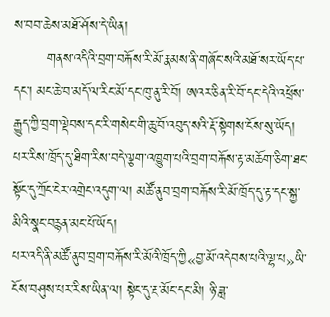ས་བབ་ཆེས་མཐོ་ཤོས་དེ་ཡིན།
       གནས་འདིའི་བྲག་བརྐོས་རི་མོ་རྣམས་ནི་གཞོང་སའི་མཐོ་སར་ཡོད་པ་དང་། མང་ཆེ་བ་མདོ་ལ་རིང་མོ་དང་ཁུ་ནུ་རི་བོ། ཨའར་ཅིན་རི་བོ་དང་དེའི་འཕྲོས་རྒྱུད་ཀྱི་བྲག་ལྡེབས་དང་རི་གསེང་གི་ཆུ་བོ་འབུད་སའི་རྡོ་སྟེགས་ངོས་སུ་ཡོད།
པར་རིས་ཁྲོད་དུ་ཐིག་རིས་བདེ་ལྕག་འཁྱུག་པའི་བྲག་བརྐོས་རྟ་མཆོག་ཅིག་ཐང་སྟོང་དུ་ཀྲོང་ངེར་འགྲེང་འདུག་ལ། མཚོ་ནུབ་བྲག་བརྐོས་རི་མོ་ཁྲོད་དུ་རྟ་དང་སྐྱ་མིའི་སྣང་བརྙན་མང་པོ་ཡོད།
པར་འདི་ནི་མཚོ་ནུབ་བྲག་བརྐོས་རི་མོའི་ཁྲོད་ཀྱི«བྱ་མོ་འདེབས་པའི་ལྷ་པ»ཡི་ངོས་བཤུས་པར་རིས་ཡིན་ལ། སྟེང་དུ་རྔ་མོང་དང་མི། ཉི་ཟླ་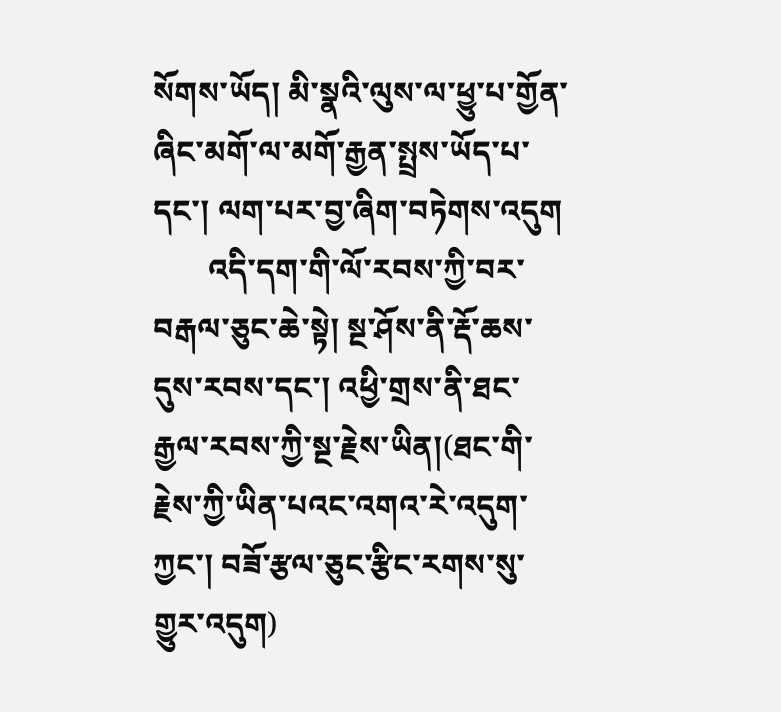སོགས་ཡོད། མི་སྣའི་ལུས་ལ་ཕྱུ་པ་གྱོན་ཞིང་མགོ་ལ་མགོ་རྒྱན་སྤྲས་ཡོད་པ་དང་། ལག་པར་བྱ་ཞིག་བཏེགས་འདུག
       འདི་དག་གི་ལོ་རབས་ཀྱི་བར་བརྒལ་ཅུང་ཆེ་སྟེ། སྔ་ཤོས་ནི་རྡོ་ཆས་དུས་རབས་དང་། འཕྱི་གྲས་ནི་ཐང་རྒྱལ་རབས་ཀྱི་སྔ་རྗེས་ཡིན།(ཐང་གི་རྗེས་ཀྱི་ཡིན་པའང་འགའ་རེ་འདུག་ཀྱང་། བཟོ་རྩལ་ཅུང་རྩིང་རགས་སུ་གྱུར་འདུག)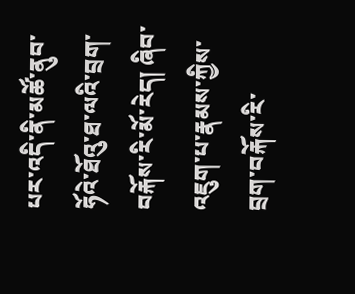པར་འདི་ནི་མཚོ་ནུབ་ཧོའེ་ཐོའུ་ཐ་ལའི་བྲག་བརྐོས་རི་མོ་རེད། ཞིབ་འཇུག་པ་རྣམས་ཀྱིས་བྲག་བརྐོས་རི་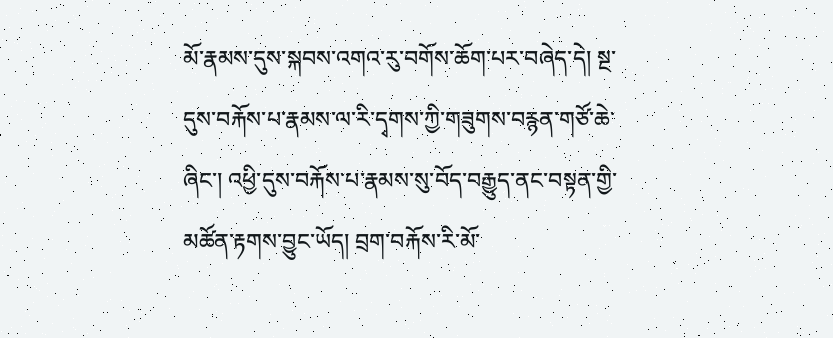མོ་རྣམས་དུས་སྐབས་འགའ་རུ་བགོས་ཆོག་པར་བཞེད་དེ། སྔ་དུས་བརྐོས་པ་རྣམས་ལ་རི་དྭགས་ཀྱི་གཟུགས་བརྙན་གཙོ་ཆེ་ཞིང་། འཕྱི་དུས་བརྐོས་པ་རྣམས་སུ་བོད་བརྒྱུད་ནང་བསྟན་གྱི་མཚོན་རྟགས་བྱུང་ཡོད། བྲག་བརྐོས་རི་མོ་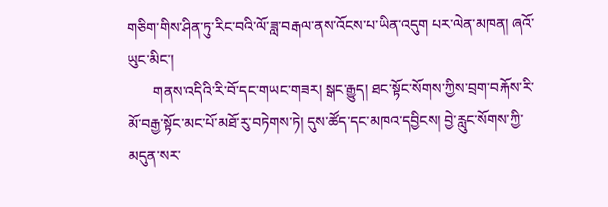གཅིག་གིས་ཤིན་ཏུ་རིང་བའི་ལོ་ཟླ་བརྒལ་ནས་འོངས་པ་ཡིན་འདུག པར་ལེན་མཁན། ཞའོ་ཡུང་མིང་།
       གནས་འདིའི་རི་བོ་དང་གཡང་གཟར། སྒང་རྒྱུད། ཐང་སྟོང་སོགས་ཀྱིས་བྲག་བརྐོས་རི་མོ་བརྒྱ་སྟོང་མང་པོ་མཐོ་རུ་བཏེགས་ཏེ། དུས་ཚོད་དང་མཁའ་དབྱིངས། བྱེ་རླུང་སོགས་ཀྱི་མདུན་སར་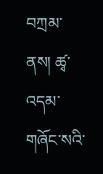བཀྲམ་ནས། ཚྭ་འདམ་གཞོང་སའི་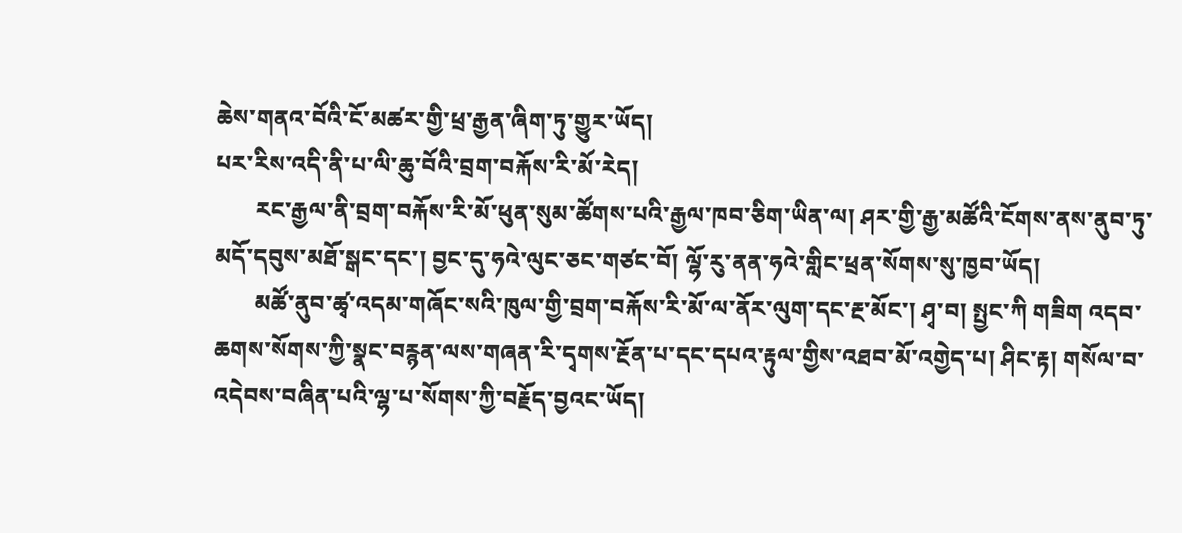ཆེས་གནའ་བོའི་ངོ་མཚར་གྱི་ཕྲ་རྒྱན་ཞིག་ཏུ་གྱུར་ཡོད།
པར་རིས་འདི་ནི་པ་ལི་ཆུ་བོའི་བྲག་བརྐོས་རི་མོ་རེད།
       རང་རྒྱལ་ནི་བྲག་བརྐོས་རི་མོ་ཕུན་སུམ་ཚོགས་པའི་རྒྱལ་ཁབ་ཅིག་ཡིན་ལ། ཤར་གྱི་རྒྱ་མཚོའི་ངོགས་ནས་ནུབ་ཏུ་མདོ་དབུས་མཐོ་སྒང་དང་། བྱང་དུ་ཧའེ་ལུང་ཅང་གཙང་བོ། ལྷོ་རུ་ནན་ཧའེ་གླིང་ཕྲན་སོགས་སུ་ཁྱབ་ཡོད།
       མཚོ་ནུབ་ཚྭ་འདམ་གཞོང་སའི་ཁུལ་གྱི་བྲག་བརྐོས་རི་མོ་ལ་ནོར་ལུག་དང་རྔ་མོང་། ཤྭ་བ། སྤྱང་ཀི གཟིག འདབ་ཆགས་སོགས་ཀྱི་སྣང་བརྙན་ལས་གཞན་རི་དྭགས་རྔོན་པ་དང་དཔའ་རྟུལ་གྱིས་འཐབ་མོ་འགྱེད་པ། ཤིང་རྟ། གསོལ་བ་འདེབས་བཞིན་པའི་ལྷ་པ་སོགས་ཀྱི་བརྗོད་བྱའང་ཡོད།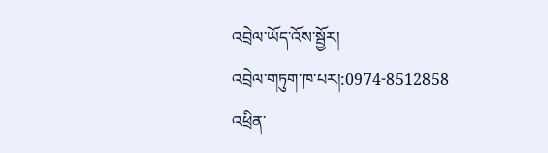འབྲེལ་ཡོད་འོས་སྦྱོར།
འབྲེལ་གཏུག་ཁ་པར།:0974-8512858
འཕྲིན་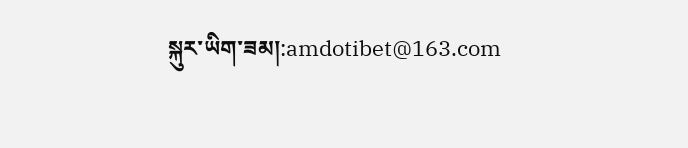སྐུར་ཡིག་ཟམ།:amdotibet@163.com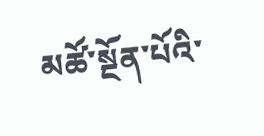མཚོ་སྔོན་པོའི་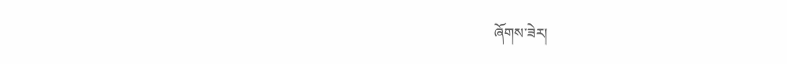ཞོགས་ཟེར།